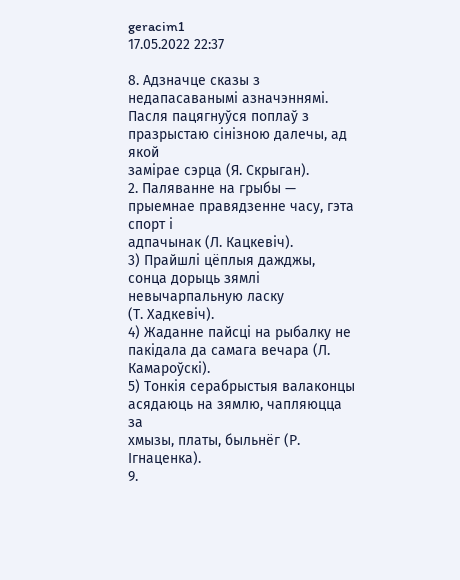geracim1
17.05.2022 22:37

8. Адзначце сказы з недапасаванымі азначэннямі. Пасля пацягнуўся поплаў з празрыстаю сiнiзною далечы, ад якой
замірае сэрца (Я. Скрыган).
2. Паляванне на грыбы — прыемнае правядзенне часу, гэта спорт і
адпачынак (Л. Кацкевіч).
3) Прайшлі цёплыя дажджы, сонца дорыць зямлі невычарпальную ласку
(Т. Хадкевіч).
4) Жаданне пайсці на рыбалку не пакідала да самага вечара (Л.
Камароўскі).
5) Тонкія серабрыстыя валаконцы асядаюць на зямлю, чапляюцца за
хмызы, платы, быльнёг (Р. Ігнаценка).
9.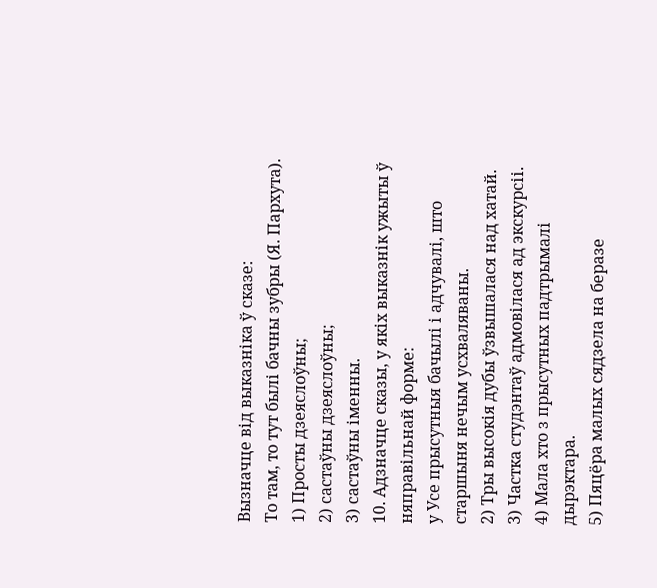Вызначце від выказніка ў сказе:
То там, то тут былі бачны зубры (Я. Пархута).
1) Просты дзеяслоўны;
2) састаўны дзеяслоўны;
3) састаўны іменны.
10. Адзначце сказы, у якіх выказнік ужыты ў няправільнай форме:
у Усе прысутныя бачылі і адчувалі, што старшыня нечым усхваляваны.
2) Тры высокія дубы ўзвышалася над хатай.
3) Частка студэнтаў адмовілася ад экскурсіі.
4) Мала хто з прысутных падтрымалі дырэктара.
5) Пяцёра малых сядзела на беразе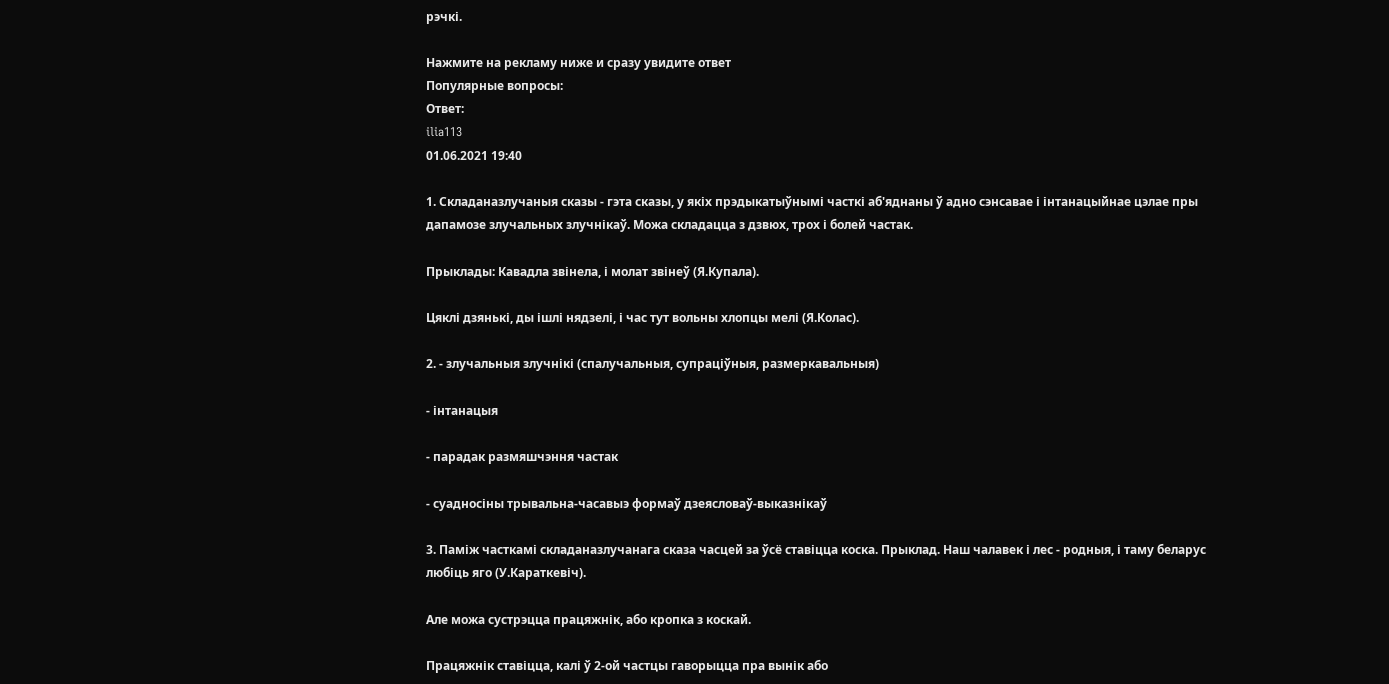рэчкі.

Нажмите на рекламу ниже и сразу увидите ответ
Популярные вопросы:
Ответ:
ilia113
01.06.2021 19:40

1. Складаназлучаныя сказы - гэта сказы, у якіх прэдыкатыўнымі часткі аб'яднаны ў адно сэнсавае і інтанацыйнае цэлае пры дапамозе злучальных злучнікаў. Можа складацца з дзвюх, трох і болей частак.

Прыклады: Кавадла звінела, і молат звінеў (Я.Купала).

Цяклі дзянькі, ды ішлі нядзелі, і час тут вольны хлопцы мелі (Я.Колас).

2. - злучальныя злучнікі (спалучальныя, супраціўныя, размеркавальныя)

- інтанацыя

- парадак размяшчэння частак

- суадносіны трывальна-часавыэ формаў дзеясловаў-выказнікаў

3. Паміж часткамі складаназлучанага сказа часцей за ўсё ставіцца коска. Прыклад. Наш чалавек і лес - родныя, і таму беларус любіць яго (У.Караткевіч).

Але можа сустрэцца працяжнік, або кропка з коскай.

Працяжнік ставіцца, калі ў 2-ой частцы гаворыцца пра вынік або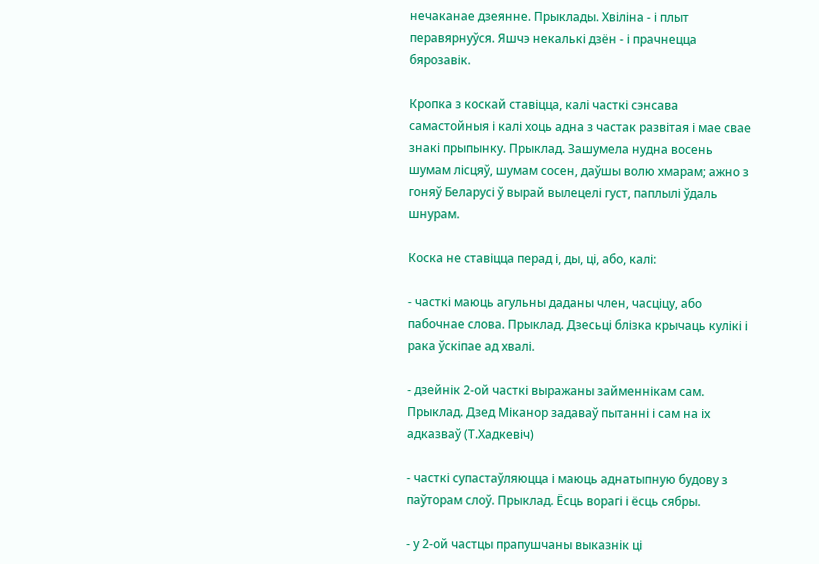нечаканае дзеянне. Прыклады. Хвіліна - і плыт перавярнуўся. Яшчэ некалькі дзён - і прачнецца бярозавік.

Кропка з коскай ставіцца, калі часткі сэнсава самастойныя і калі хоць адна з частак развітая і мае свае знакі прыпынку. Прыклад. Зашумела нудна восень шумам лісцяў, шумам сосен, даўшы волю хмарам; ажно з гоняў Беларусі ў вырай вылецелі густ, паплылі ўдаль шнурам.

Коска не ставіцца перад і, ды, ці, або, калі:

- часткі маюць агульны даданы член, часціцу, або пабочнае слова. Прыклад. Дзесьці блізка крычаць кулікі і рака ўскіпае ад хвалі.

- дзейнік 2-ой часткі выражаны займеннікам сам. Прыклад. Дзед Міканор задаваў пытанні і сам на іх адказваў (Т.Хадкевіч)

- часткі супастаўляюцца і маюць аднатыпную будову з паўторам слоў. Прыклад. Ёсць ворагі і ёсць сябры.

- у 2-ой частцы прапушчаны выказнік ці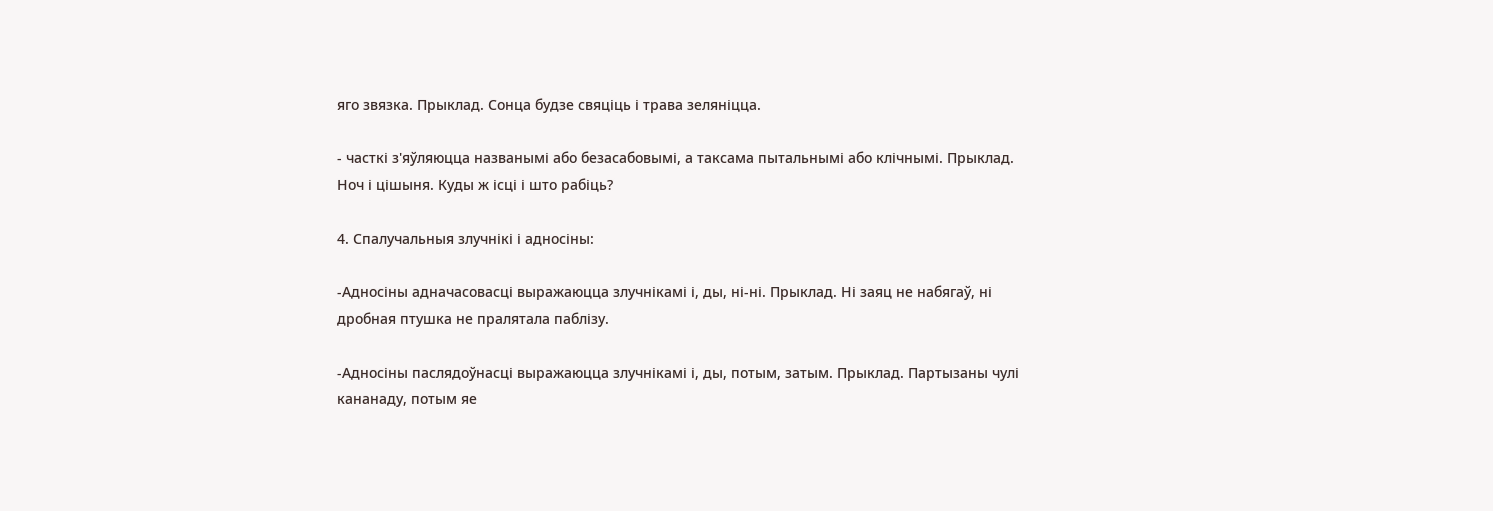яго звязка. Прыклад. Сонца будзе свяціць і трава зеляніцца.

- часткі з'яўляюцца названымі або безасабовымі, а таксама пытальнымі або клічнымі. Прыклад. Ноч і цішыня. Куды ж ісці і што рабіць?

4. Спалучальныя злучнікі і адносіны:

-Адносіны адначасовасці выражаюцца злучнікамі і, ды, ні-ні. Прыклад. Ні заяц не набягаў, ні дробная птушка не пралятала паблізу.

-Адносіны паслядоўнасці выражаюцца злучнікамі і, ды, потым, затым. Прыклад. Партызаны чулі кананаду, потым яе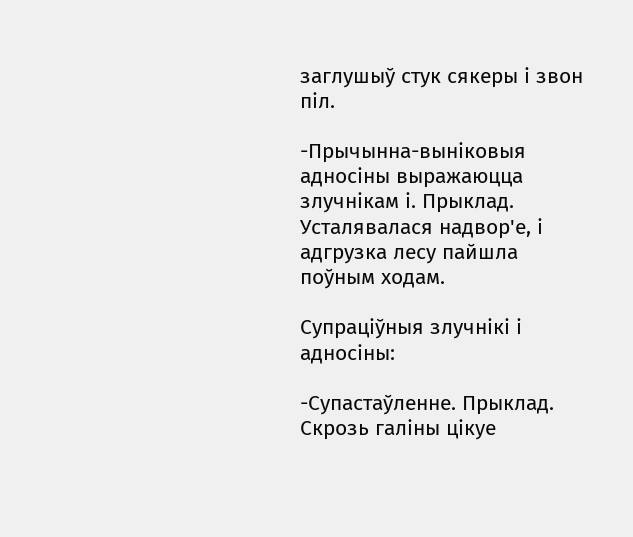заглушыў стук сякеры і звон піл.

-Прычынна-выніковыя адносіны выражаюцца злучнікам і. Прыклад. Усталявалася надвор'е, і адгрузка лесу пайшла поўным ходам.

Супраціўныя злучнікі і адносіны:

-Супастаўленне. Прыклад. Скрозь галіны цікуе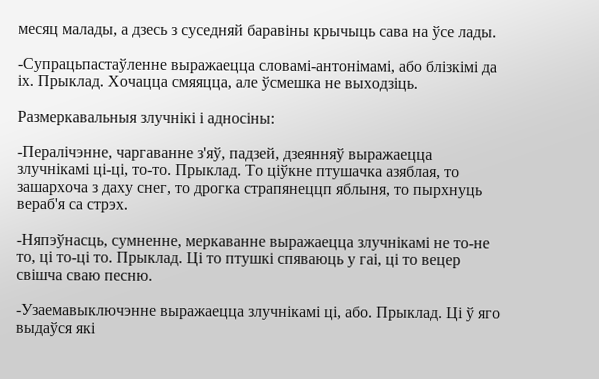месяц малады, а дзесь з суседняй баравіны крычыць сава на ўсе лады.

-Супрацьпастаўленне выражаецца словамі-антонімамі, або блізкімі да іх. Прыклад. Хочацца смяяцца, але ўсмешка не выходзіць.

Размеркавальныя злучнікі і адносіны:

-Пералічэнне, чаргаванне з'яў, падзей, дзеянняў выражаецца злучнікамі ці-ці, то-то. Прыклад. То ціўкне птушачка азяблая, то зашархоча з даху снег, то дрогка страпянеццп яблыня, то пырхнуць вераб'я са стрэх.

-Няпэўнасць, сумненне, меркаванне выражаецца злучнікамі не то-не то, ці то-ці то. Прыклад. Ці то птушкі спяваюць у гаі, ці то вецер свішча сваю песню.

-Узаемавыключэнне выражаецца злучнікамі ці, або. Прыклад. Ці ў яго выдаўся які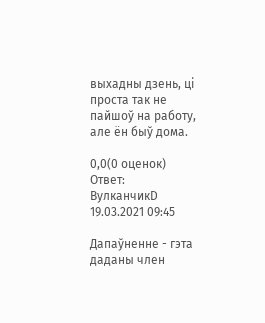выхадны дзень, ці проста так не пайшоў на работу, але ён быў дома.

0,0(0 оценок)
Ответ:
ВулканчикD
19.03.2021 09:45

Дапаўненне - гэта даданы член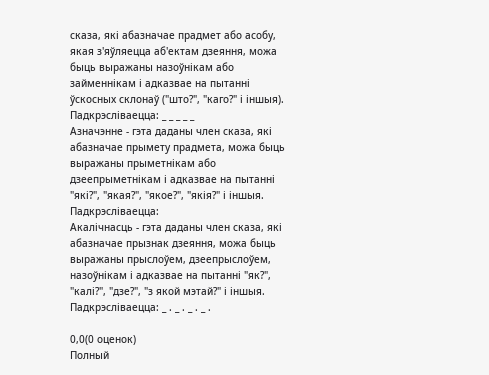сказа, які абазначае прадмет або асобу, якая з'яўляецца аб'ектам дзеяння, можа быць выражаны назоўнікам або займеннікам і адказвае на пытанні ўскосных склонаў ("што?", "каго?" і іншыя).
Падкрэсліваецца: _ _ _ _ _
Азначэнне - гэта даданы член сказа, які абазначае прымету прадмета, можа быць выражаны прыметнікам або дзеепрыметнікам і адказвае на пытанні "які?", "якая?", "якое?", "якія?" і іншыя.
Падкрэсліваецца:
Акалічнасць - гэта даданы член сказа, які абазначае прызнак дзеяння, можа быць выражаны прыслоўем, дзеепрыслоўем, назоўнікам і адказвае на пытанні "як?", "калі?", "дзе?", "з якой мэтай?" і іншыя.
Падкрэсліваецца: _ . _ . _ . _ .

0,0(0 оценок)
Полный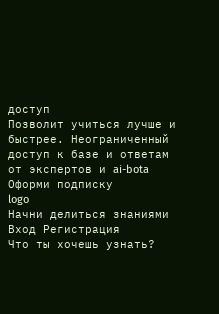доступ
Позволит учиться лучше и быстрее. Неограниченный доступ к базе и ответам от экспертов и ai-bota Оформи подписку
logo
Начни делиться знаниями
Вход Регистрация
Что ты хочешь узнать?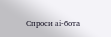Спроси ai-бота